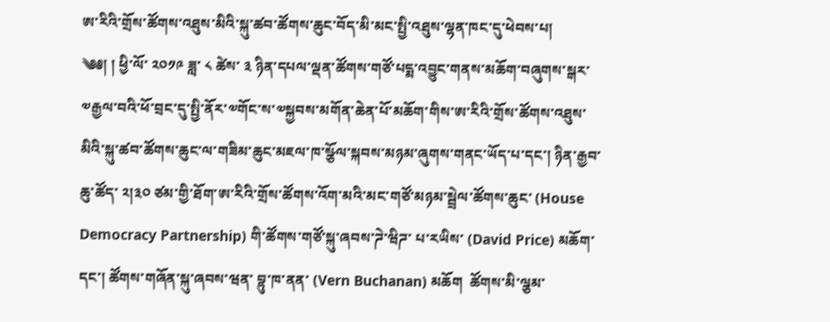ཨ་རིའི་གྲོས་ཚོགས་འཐུས་མིའི་སྐུ་ཚབ་ཚོགས་ཆུང་བོད་མི་མང་སྤྱི་འཐུས་ལྷན་ཁང་དུ་ཕེབས་པ།
༄༅། ། ཕྱི་ལོ་ ༢༠༡༩ ཟླ་ ༨ ཚེས་ ༣ ཉིན་དཔལ་ལྡན་ཚོགས་གཙོ་པདྨ་འབྱུང་གནས་མཆོག་བཞུགས་སྒར་༧རྒྱལ་བའི་ཕོ་བྲང་དུ་སྤྱི་ནོར་༧གོང་ས་༧སྐྱབས་མགོན་ཆེན་པོ་མཆོག་གིས་ཨ་རིའི་གྲོས་ཚོགས་འཐུས་མིའི་སྐུ་ཚབ་ཚོགས་ཆུང་ལ་གཟིམ་ཆུང་མཇལ་ཁ་སྩོལ་སྐབས་མཉམ་ཞུགས་གནང་ཡོད་པ་དང་། ཉིན་རྒྱབ་ཆུ་ཚོད་ ༢།༣༠ ཙམ་གྱི་ཐོག་ཨ་རིའི་གྲོས་ཚོགས་འོག་མའི་མང་གཙོ་མཉམ་སྦྲེལ་ཚོགས་ཆུང་ (House Democracy Partnership) གི་ཚོགས་གཙོ་སྐུ་ཞབས་ཌེ་ཝིཌ་ པ་རཡིས་ (David Price) མཆོག་དང་། ཚོགས་གཞོན་སྐུ་ཞབས་ཝན་ བྷུ་ཁ་ནན་ (Vern Buchanan) མཆོག  ཚོགས་མི་ལྕམ་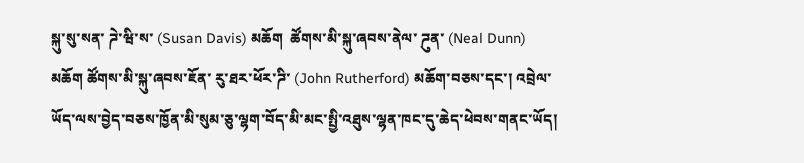སྐུ་སུ་སན་ ཌེ་ཝི་ས་ (Susan Davis) མཆོག  ཚོགས་མི་སྐུ་ཞབས་ནེལ་ ཌུན་ (Neal Dunn) མཆོག ཚོགས་མི་སྐུ་ཞབས་ཇོན་ རུ་ཐར་ཕོར་ཌི་ (John Rutherford) མཆོག་བཅས་དང་། འབྲེལ་ཡོད་ལས་བྱེད་བཅས་ཁྱོན་མི་སུམ་ཅུ་ལྷག་བོད་མི་མང་སྤྱི་འཐུས་ལྷན་ཁང་དུ་ཆེད་ཕེབས་གནང་ཡོད།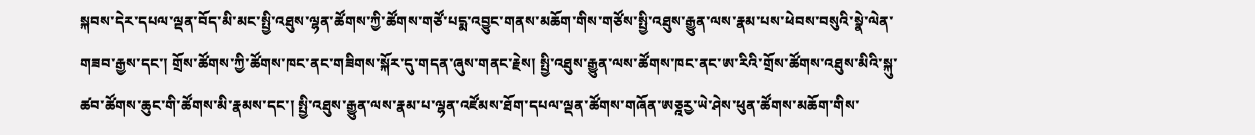སྐབས་དེར་དཔལ་ལྡན་བོད་མི་མང་སྤྱི་འཐུས་ལྷན་ཚོགས་ཀྱི་ཚོགས་གཙོ་པདྨ་འབྱུང་གནས་མཆོག་གིས་གཙོས་སྤྱི་འཐུས་རྒྱུན་ལས་རྣམ་པས་ཕེབས་བསུའི་སྣེ་ལེན་གཟབ་རྒྱས་དང་། གྲོས་ཚོགས་ཀྱི་ཚོགས་ཁང་ནང་གཟིགས་སྐོར་དུ་གདན་ཞུས་གནང་རྗེས། སྤྱི་འཐུས་རྒྱུན་ལས་ཚོགས་ཁང་ནང་ཨ་རིའི་གྲོས་ཚོགས་འཐུས་མིའི་སྐུ་ཚབ་ཚོགས་ཆུང་གི་ཚོགས་མི་རྣམས་དང་། སྤྱི་འཐུས་རྒྱུན་ལས་རྣམ་པ་ལྷན་འཛོམས་ཐོག་དཔལ་ལྡན་ཚོགས་གཞོན་ཨཅྰརྱ་ཡེ་ཤེས་ཕུན་ཚོགས་མཆོག་གིས་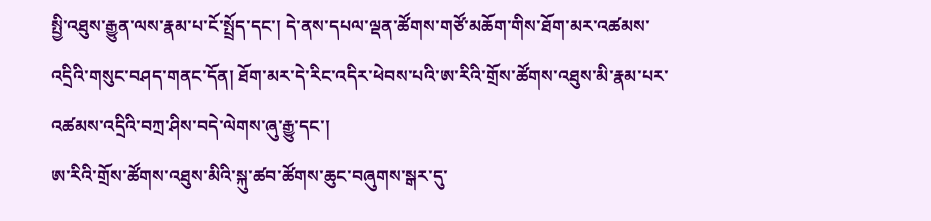སྤྱི་འཐུས་རྒྱུན་ལས་རྣམ་པ་ངོ་སྤྲོད་དང་། དེ་ནས་དཔལ་ལྡན་ཚོགས་གཙོ་མཆོག་གིས་ཐོག་མར་འཚམས་འདྲིའི་གསུང་བཤད་གནང་དོན། ཐོག་མར་དེ་རིང་འདིར་ཕེབས་པའི་ཨ་རིའི་གྲོས་ཚོགས་འཐུས་མི་རྣམ་པར་འཚམས་འདྲིའི་བཀྲ་ཤིས་བདེ་ལེགས་ཞུ་རྒྱུ་དང་།
ཨ་རིའི་གྲོས་ཚོགས་འཐུས་མིའི་སྐུ་ཚབ་ཚོགས་ཆུང་བཞུགས་སྒར་དུ་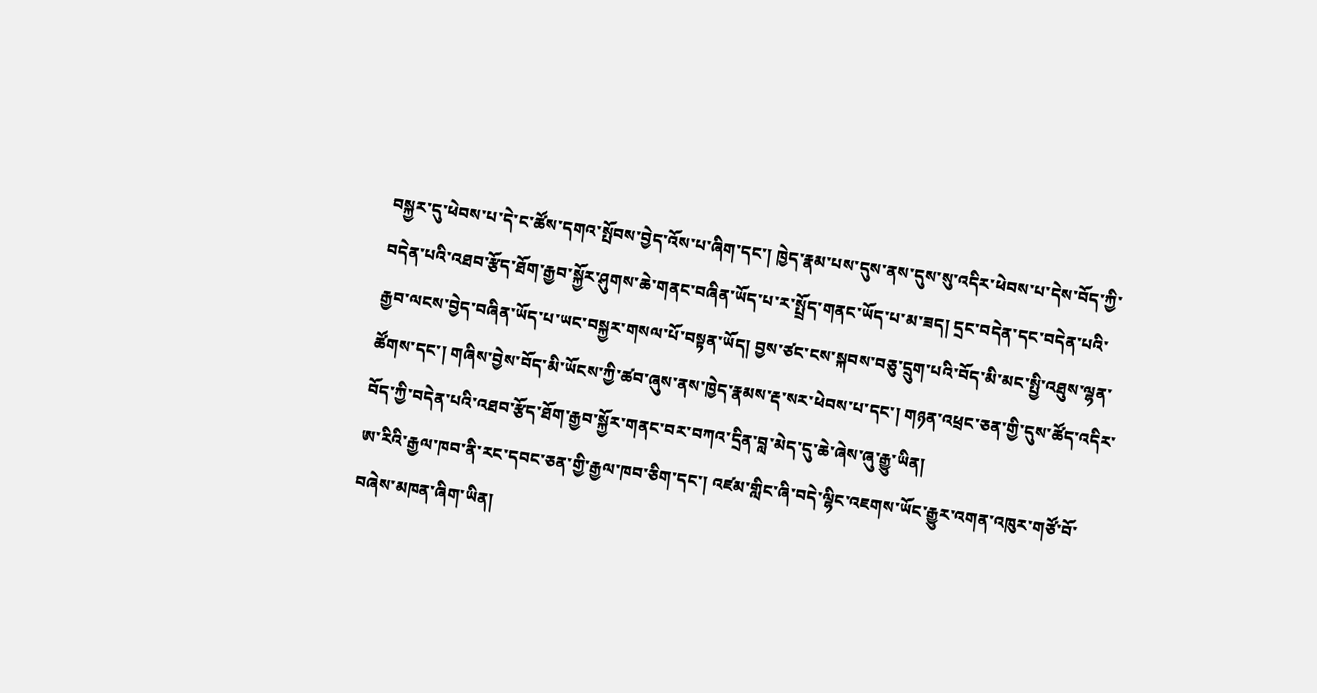བསྐྱར་དུ་ཕེབས་པ་དེ་ང་ཚོས་དགའ་སྤོབས་བྱེད་འོས་པ་ཞིག་དང་། ཁྱེད་རྣམ་པས་དུས་ནས་དུས་སུ་འདིར་ཕེབས་པ་དེས་བོད་ཀྱི་བདེན་པའི་འཐབ་རྩོད་ཐོག་རྒྱབ་སྐྱོར་ཤུགས་ཆེ་གནང་བཞིན་ཡོད་པ་ར་སྤྲོད་གནང་ཡོད་པ་མ་ཟད། དྲང་བདེན་དང་བདེན་པའི་རྒྱབ་ལངས་བྱེད་བཞིན་ཡོད་པ་ཡང་བསྐྱར་གསལ་པོ་བསྟན་ཡོད། བྱས་ཙང་ངས་སྐབས་བཅུ་དྲུག་པའི་བོད་མི་མང་སྤྱི་འཐུས་ལྷན་ཚོགས་དང་། གཞིས་བྱེས་བོད་མི་ཡོངས་ཀྱི་ཚབ་ཞུས་ནས་ཁྱེད་རྣམས་རྡ་སར་ཕེབས་པ་དང་། གཉན་འཕྲང་ཅན་གྱི་དུས་ཚོད་འདིར་བོད་ཀྱི་བདེན་པའི་འཐབ་རྩོད་ཐོག་རྒྱབ་སྐྱོར་གནང་བར་བཀའ་དྲིན་བླ་མེད་དུ་ཆེ་ཞེས་ཞུ་རྒྱུ་ཡིན།
ཨ་རིའི་རྒྱལ་ཁབ་ནི་རང་དབང་ཅན་གྱི་རྒྱལ་ཁབ་ཅིག་དང་། འཛམ་གླིང་ཞི་བདེ་ལྷིང་འཇགས་ཡོང་རྒྱུར་འགན་འཁུར་གཙོ་བོ་བཞེས་མཁན་ཞིག་ཡིན།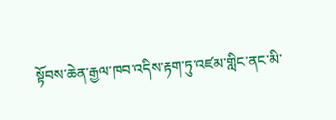སྟོབས་ཆེན་རྒྱལ་ཁབ་འདིས་རྟག་ཏུ་འཛམ་གླིང་ནང་མི་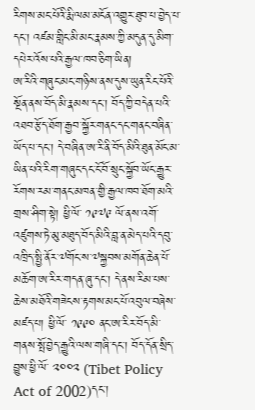རིགས་མང་པོའི་རྨི་ལམ་མངོན་འགྱུར་ཐུབ་པ་བྱེད་པ་དང་། འཛམ་གླིང་མི་མང་རྣམས་ཀྱི་མདུན་དུ་མིག་དཔེར་འོས་པའི་རྒྱལ་ཁབ་ཅིག་ཡིན།
ཨ་རིའི་གཞུང་མང་གཉིས་ནས་དུས་ཡུན་རིང་པོའི་སྔོན་ནས་བོད་མི་རྣམས་དང་། བོད་ཀྱི་བདེན་པའི་འཐབ་རྩོད་ཐོག་རྒྱབ་སྐྱོར་གནང་དང་གནང་བཞིན་ཡོད་པ་དང་། དེ་བཞིན་ཨ་རི་ནི་བོད་མིའི་ཐུན་མོང་མ་ཡིན་པའི་རིག་གཞུང་དང་ངོ་བོ་སྲུང་སྐྱོབ་ཡོང་རྒྱུར་རོགས་རམ་གནང་མཁན་གྱི་རྒྱལ་ཁབ་ཐོག་མའི་གྲས་ཤིག་སྟེ། ཕྱི་ལོ་ ༡༩༧༩ ལོ་ནས་འགོ་འཛུགས་ཏེ་མུ་མཐུད་བོད་མིའི་བླ་ན་མེད་པའི་དབུ་འཁྲིད་སྤྱི་ནོར་༧གོང་ས་༧སྐྱབས་མགོན་ཆེན་པོ་མཆོག་ཨ་རིར་གདན་ཞུ་དང་། དེ་ནས་རིམ་པས་ཆེས་མཐོའི་གཟེངས་རྟགས་མང་པོ་འབུལ་བཞེས་མཛད་པ། ཕྱི་ལོ་ ༡༩༩༠ ནང་ཨ་རིར་བོད་མི་གནས་སྤོ་བྱེད་རྒྱུའི་ལས་གཞི་དང་། བོད་དོན་སྲིད་བྱུས་ཕྱི་ལོ་ ༢༠༠༢ (Tibet Policy Act of 2002)དང་།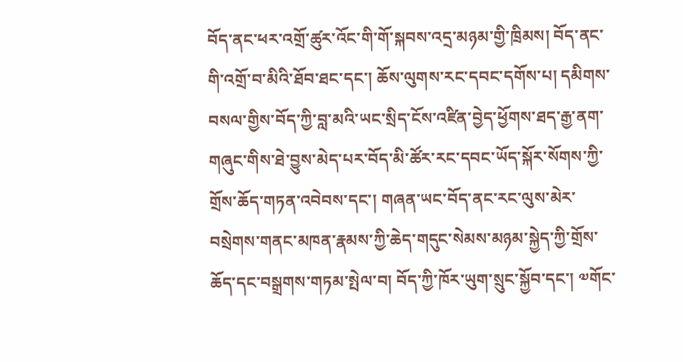བོད་ནང་ཕར་འགྲོ་ཚུར་འོང་གི་གོ་སྐབས་འདྲ་མཉམ་གྱི་ཁྲིམས། བོད་ནང་གི་འགྲོ་བ་མིའི་ཐོབ་ཐང་དང་། ཆོས་ལུགས་རང་དབང་དགོས་པ། དམིགས་བསལ་གྱིས་བོད་ཀྱི་བླ་མའི་ཡང་སྲིད་ངོས་འཛིན་བྱེད་ཕྱོགས་ཐད་རྒྱ་ནག་གཞུང་གིས་ཐེ་བྱུས་མེད་པར་བོད་མི་ཚོར་རང་དབང་ཡོད་སྐོར་སོགས་ཀྱི་གྲོས་ཆོད་གཏན་འབེབས་དང་། གཞན་ཡང་བོད་ནང་རང་ལུས་མེར་བསྲེགས་གནང་མཁན་རྣམས་ཀྱི་ཆེད་གདུང་སེམས་མཉམ་སྐྱེད་ཀྱི་གྲོས་ཆོད་དང་བསྒྲགས་གཏམ་སྤེལ་བ། བོད་ཀྱི་ཁོར་ཡུག་སྲུང་སྐྱོབ་དང་། ༧གོང་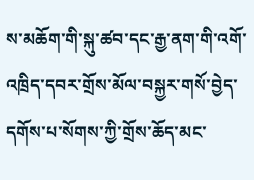ས་མཆོག་གི་སྐུ་ཚབ་དང་རྒྱ་ནག་གི་འགོ་འཁྲིད་དབར་གྲོས་མོལ་བསྐྱར་གསོ་བྱེད་དགོས་པ་སོགས་ཀྱི་གྲོས་ཆོད་མང་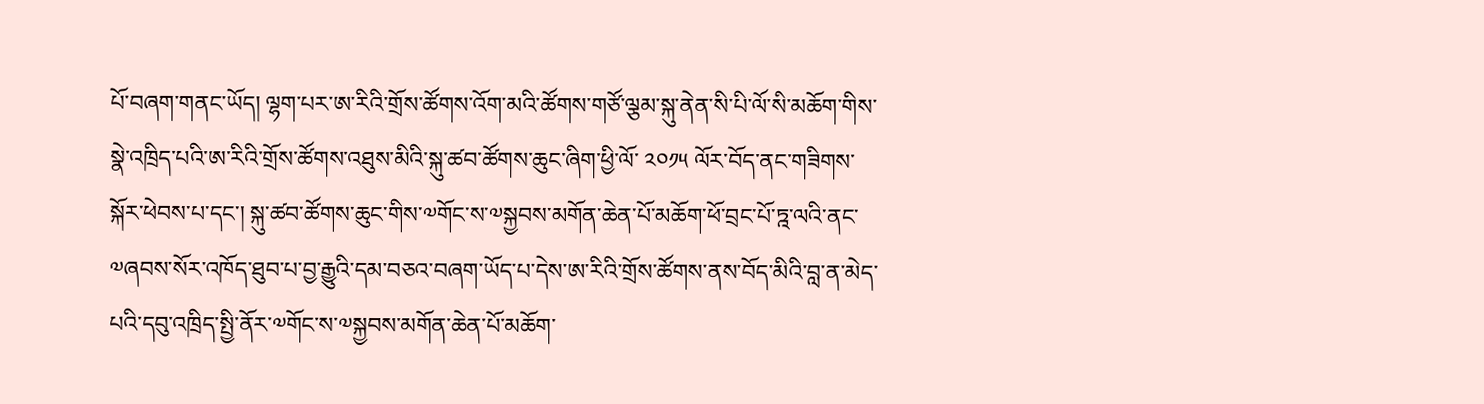པོ་བཞག་གནང་ཡོད། ལྷག་པར་ཨ་རིའི་གྲོས་ཚོགས་འོག་མའི་ཚོགས་གཙོ་ལྕམ་སྐུ་ནེན་སི་པི་ལོ་སི་མཆོག་གིས་སྣེ་འཁྲིད་པའི་ཨ་རིའི་གྲོས་ཚོགས་འཐུས་མིའི་སྐུ་ཚབ་ཚོགས་ཆུང་ཞིག་ཕྱི་ལོ་ ༢༠༡༥ ལོར་བོད་ནང་གཟིགས་སྐོར་ཕེབས་པ་དང་། སྐུ་ཚབ་ཚོགས་ཆུང་གིས་༧གོང་ས་༧སྐྱབས་མགོན་ཆེན་པོ་མཆོག་ཕོ་བྲང་པོ་ཏྰ་ལའི་ནང་༧ཞབས་སོར་འཁོད་ཐུབ་པ་བྱ་རྒྱུའི་དམ་བཅའ་བཞག་ཡོད་པ་དེས་ཨ་རིའི་གྲོས་ཚོགས་ནས་བོད་མིའི་བླ་ན་མེད་པའི་དབུ་འཁྲིད་སྤྱི་ནོར་༧གོང་ས་༧སྐྱབས་མགོན་ཆེན་པོ་མཆོག་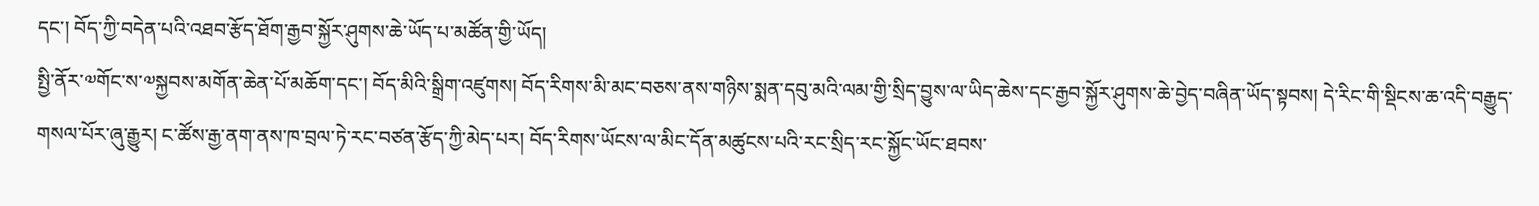དང་། བོད་ཀྱི་བདེན་པའི་འཐབ་རྩོད་ཐོག་རྒྱབ་སྐྱོར་ཤུགས་ཆེ་ཡོད་པ་མཚོན་གྱི་ཡོད།
སྤྱི་ནོར་༧གོང་ས་༧སྐྱབས་མགོན་ཆེན་པོ་མཆོག་དང་། བོད་མིའི་སྒྲིག་འཛུགས། བོད་རིགས་མི་མང་བཅས་ནས་གཉིས་སྨན་དབུ་མའི་ལམ་གྱི་སྲིད་བྱུས་ལ་ཡིད་ཆེས་དང་རྒྱབ་སྐྱོར་ཤུགས་ཆེ་བྱེད་བཞིན་ཡོད་སྟབས། དེ་རིང་གི་སྡིངས་ཆ་འདི་བརྒྱུད་གསལ་པོར་ཞུ་རྒྱུར། ང་ཚོས་རྒྱ་ནག་ནས་ཁ་བྲལ་ཏེ་རང་བཙན་རྩོད་ཀྱི་མེད་པར། བོད་རིགས་ཡོངས་ལ་མིང་དོན་མཚུངས་པའི་རང་སྲིད་རང་སྐྱོང་ཡོང་ཐབས་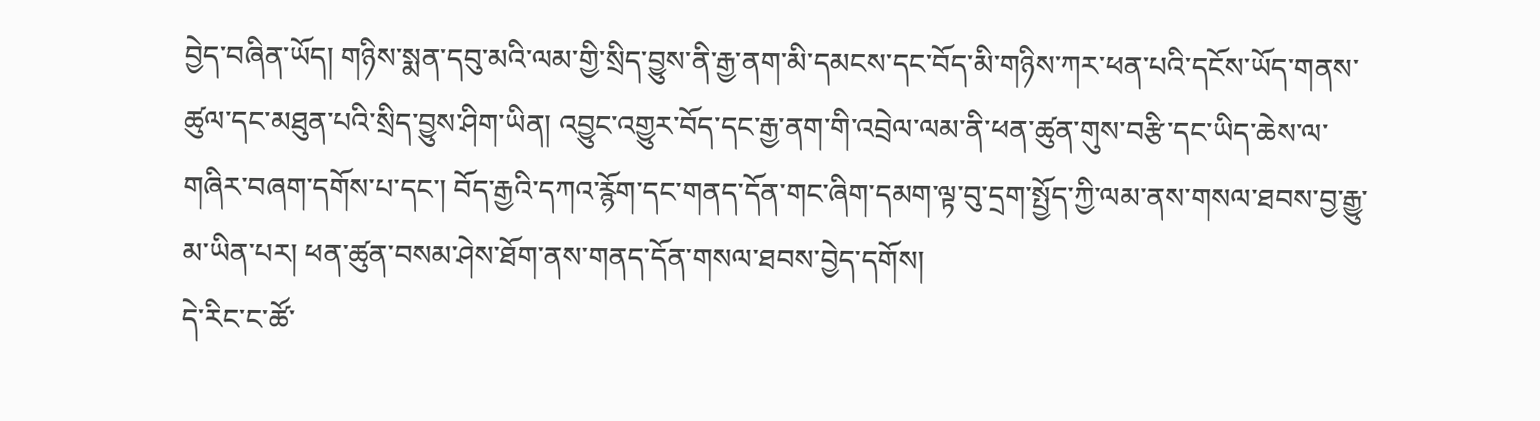བྱེད་བཞིན་ཡོད། གཉིས་སྨན་དབུ་མའི་ལམ་གྱི་སྲིད་བྱུས་ནི་རྒྱ་ནག་མི་དམངས་དང་བོད་མི་གཉིས་ཀར་ཕན་པའི་དངོས་ཡོད་གནས་ཚུལ་དང་མཐུན་པའི་སྲིད་བྱུས་ཤིག་ཡིན། འབྱུང་འགྱུར་བོད་དང་རྒྱ་ནག་གི་འབྲེལ་ལམ་ནི་ཕན་ཚུན་གུས་བརྩི་དང་ཡིད་ཆེས་ལ་གཞིར་བཞག་དགོས་པ་དང་། བོད་རྒྱའི་དཀའ་རྙོག་དང་གནད་དོན་གང་ཞིག་དམག་ལྟ་བུ་དྲག་སྤྱོད་ཀྱི་ལམ་ནས་གསལ་ཐབས་བྱ་རྒྱུ་མ་ཡིན་པར། ཕན་ཚུན་བསམ་ཤེས་ཐོག་ནས་གནད་དོན་གསལ་ཐབས་བྱེད་དགོས།
དེ་རིང་ང་ཚོ་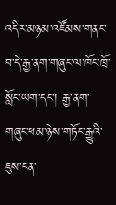འདིར་མཉམ་འཛོམས་གནང་བ་དེ་རྒྱ་ནག་གཞུང་ལ་ཁོང་ཁྲོ་སློང་ཡག་དང་། རྒྱ་ནག་གཞུང་ཕམ་ཉེས་གཏོང་རྒྱུའི་ཇུས་ངན་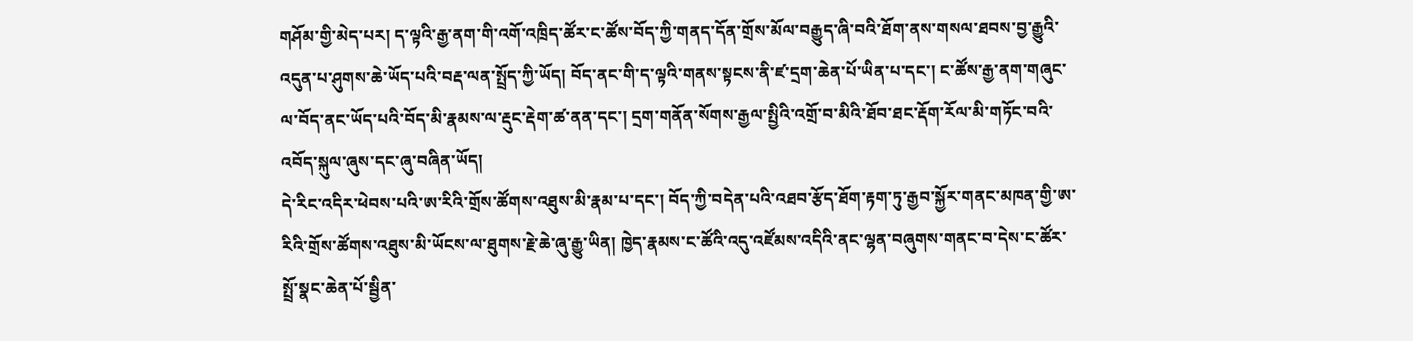གཤོམ་གྱི་མེད་པར། ད་ལྟའི་རྒྱ་ནག་གི་འགོ་འཁྲིད་ཚོར་ང་ཚོས་བོད་ཀྱི་གནད་དོན་གྲོས་མོལ་བརྒྱུད་ཞི་བའི་ཐོག་ནས་གསལ་ཐབས་བྱ་རྒྱུའི་འདུན་པ་ཤུགས་ཆེ་ཡོད་པའི་བརྡ་ལན་སྤྲོད་ཀྱི་ཡོད། བོད་ནང་གི་ད་ལྟའི་གནས་སྟངས་ནི་ཛ་དྲག་ཆེན་པོ་ཡིན་པ་དང་། ང་ཚོས་རྒྱ་ནག་གཞུང་ལ་བོད་ནང་ཡོད་པའི་བོད་མི་རྣམས་ལ་རྡུང་རྡེག་ཚ་ནན་དང་། དྲག་གནོན་སོགས་རྒྱལ་སྤྱིའི་འགྲོ་བ་མིའི་ཐོབ་ཐང་རྡོག་རོལ་མི་གཏོང་བའི་འབོད་སྐུལ་ཞུས་དང་ཞུ་བཞིན་ཡོད།
དེ་རིང་འདིར་ཕེབས་པའི་ཨ་རིའི་གྲོས་ཚོགས་འཐུས་མི་རྣམ་པ་དང་། བོད་ཀྱི་བདེན་པའི་འཐབ་རྩོད་ཐོག་རྟག་ཏུ་རྒྱབ་སྐྱོར་གནང་མཁན་གྱི་ཨ་རིའི་གྲོས་ཚོགས་འཐུས་མི་ཡོངས་ལ་ཐུགས་རྗེ་ཆེ་ཞུ་རྒྱུ་ཡིན། ཁྱེད་རྣམས་ང་ཚོའི་འདུ་འཛོམས་འདིའི་ནང་ལྷན་བཞུགས་གནང་བ་དེས་ང་ཚོར་སྤྲོ་སྣང་ཆེན་པོ་སྦྱིན་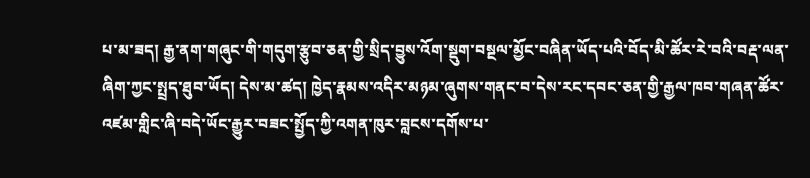པ་མ་ཟད། རྒྱ་ནག་གཞུང་གི་གདུག་རྩུབ་ཅན་གྱི་སྲིད་བྱུས་འོག་སྡུག་བསྔལ་མྱོང་བཞིན་ཡོད་པའི་བོད་མི་ཚོར་རེ་བའི་བརྡ་ལན་ཞིག་ཀྱང་སྤྲད་ཐུབ་ཡོད། དེས་མ་ཚད། ཁྱེད་རྣམས་འདིར་མཉམ་ཞུགས་གནང་བ་དེས་རང་དབང་ཅན་གྱི་རྒྱལ་ཁབ་གཞན་ཚོར་འཛམ་གླིང་ཞི་བདེ་ཡོང་རྒྱུར་བཟང་སྤྱོད་ཀྱི་འགན་ཁུར་བླངས་དགོས་པ་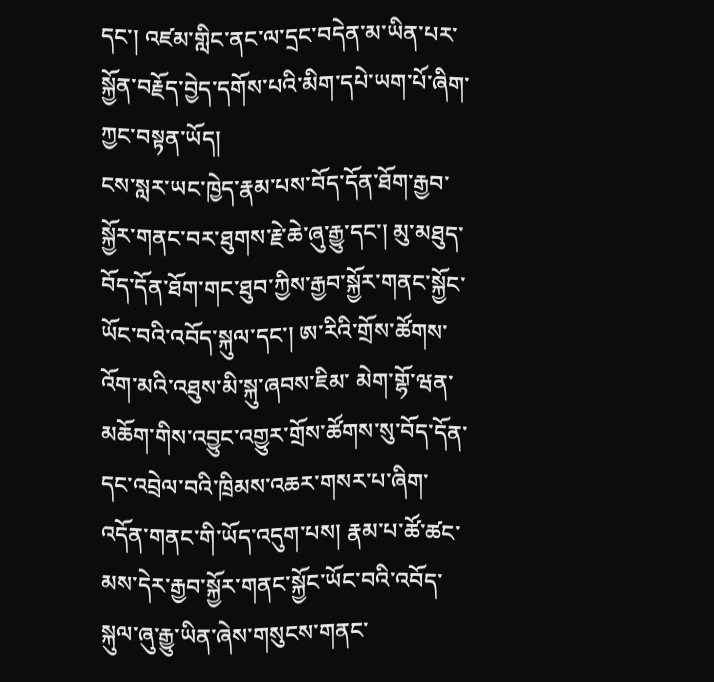དང་། འཛམ་གླིང་ནང་ལ་དྲང་བདེན་མ་ཡིན་པར་སྐྱོན་བརྗོད་བྱེད་དགོས་པའི་མིག་དཔེ་ཡག་པོ་ཞིག་ཀྱང་བསྟན་ཡོད།
ངས་སླར་ཡང་ཁྱེད་རྣམ་པས་བོད་དོན་ཐོག་རྒྱབ་སྐྱོར་གནང་བར་ཐུགས་རྗེ་ཆེ་ཞུ་རྒྱུ་དང་། མུ་མཐུད་བོད་དོན་ཐོག་གང་ཐུབ་ཀྱིས་རྒྱབ་སྐྱོར་གནང་སྐྱོང་ཡོང་བའི་འབོད་སྐུལ་དང་། ཨ་རིའི་གྲོས་ཚོགས་འོག་མའི་འཐུས་མི་སྐུ་ཞབས་ཇིམ་ མེག་གྷོ་ཝན་མཆོག་གིས་འབྱུང་འགྱུར་གྲོས་ཚོགས་སུ་བོད་དོན་དང་འབྲེལ་བའི་ཁྲིམས་འཆར་གསར་པ་ཞིག་འདོན་གནང་གི་ཡོད་འདུག་པས། རྣམ་པ་ཚོ་ཚང་མས་དེར་རྒྱབ་སྐྱོར་གནང་སྐྱོང་ཡོང་བའི་འབོད་སྐུལ་ཞུ་རྒྱུ་ཡིན་ཞེས་གསུངས་གནང་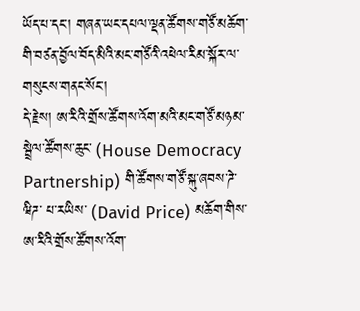ཡོད་པ་དང་། གཞན་ཡང་དཔལ་ལྡན་ཚོགས་གཙོ་མཆོག་གི་བཙན་བྱོལ་བོད་མིའི་མང་གཙོའི་འཕེལ་རིམ་སྐོར་ལ་གསུངས་གནང་སོང་།
དེ་རྗེས། ཨ་རིའི་གྲོས་ཚོགས་འོག་མའི་མང་གཙོ་མཉམ་སྦྲེལ་ཚོགས་ཆུང་ (House Democracy Partnership) གི་ཚོགས་གཙོ་སྐུ་ཞབས་ཌེ་ཝིཌ་ པ་རཡིས་ (David Price) མཆོག་གིས་ཨ་རིའི་གྲོས་ཚོགས་འོག་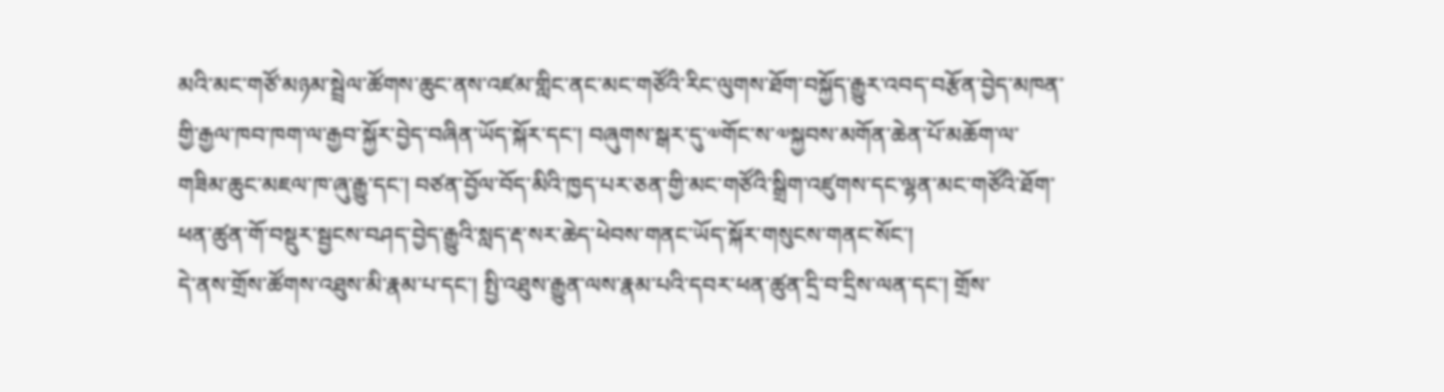མའི་མང་གཙོ་མཉམ་སྦྲེལ་ཚོགས་ཆུང་ནས་འཛམ་གླིང་ནང་མང་གཙོའི་རིང་ལུགས་ཐོག་བསྐྱོད་རྒྱུར་འབད་བརྩོན་བྱེད་མཁན་གྱི་རྒྱལ་ཁབ་ཁག་ལ་རྒྱབ་སྐྱོར་བྱེད་བཞིན་ཡོད་སྐོར་དང་། བཞུགས་སྒར་དུ་༧གོང་ས་༧སྐྱབས་མགོན་ཆེན་པོ་མཆོག་ལ་གཟིམ་ཆུང་མཇལ་ཁ་ཞུ་རྒྱུ་དང་། བཙན་བྱོལ་བོད་མིའི་ཁྱད་པར་ཅན་གྱི་མང་གཙོའི་སྒྲིག་འཛུགས་དང་ལྷན་མང་གཙོའི་ཐོག་ཕན་ཚུན་གོ་བསྡུར་སྦྱངས་བཤད་བྱེད་རྒྱུའི་སླད་རྡ་སར་ཆེད་ཕེབས་གནང་ཡོད་སྐོར་གསུངས་གནང་སོང་།
དེ་ནས་གྲོས་ཚོགས་འཐུས་མི་རྣམ་པ་དང་། སྤྱི་འཐུས་རྒྱུན་ལས་རྣམ་པའི་དབར་ཕན་ཚུན་དྲི་བ་དྲིས་ལན་དང་། གྲོས་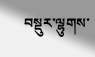བསྡུར་ལྷུགས་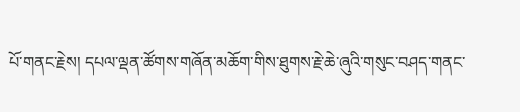པོ་གནང་རྗེས། དཔལ་ལྡན་ཚོགས་གཞོན་མཆོག་གིས་ཐུགས་རྗེ་ཆེ་ཞུའི་གསུང་བཤད་གནང་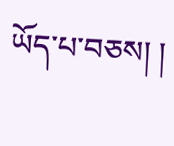ཡོད་པ་བཅས། །